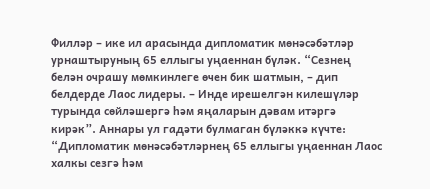Филләр – ике ил арасында дипломатик мөнәсәбәтләр урнаштыруның 65 еллыгы уңаеннан бүләк. “Сезнең белән очрашу мөмкинлеге өчен бик шатмын, – дип белдерде Лаос лидеры. – Инде ирешелгән килешүләр турында сөйләшергә һәм яңаларын дәвам итәргә кирәк”. Аннары ул гадәти булмаган бүләккә күчте: “Дипломатик мөнәсәбәтләрнең 65 еллыгы уңаеннан Лаос халкы сезгә һәм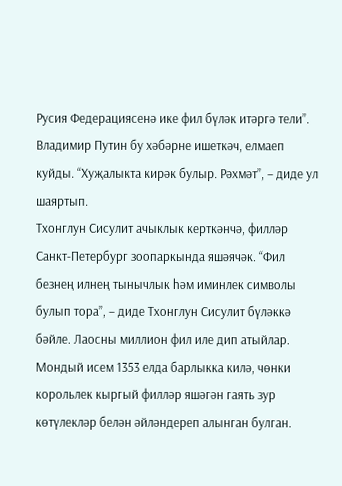Русия Федерациясенә ике фил бүләк итәргә тели”. Владимир Путин бу хәбәрне ишеткәч, елмаеп куйды. “Хуҗалыкта кирәк булыр. Рәхмәт”, – диде ул шаяртып.
Тхонглун Сисулит ачыклык керткәнчә, филләр Санкт-Петербург зоопаркында яшәячәк. “Фил безнең илнең тынычлык һәм иминлек символы булып тора”, – диде Тхонглун Сисулит бүләккә бәйле. Лаосны миллион фил иле дип атыйлар. Мондый исем 1353 елда барлыкка килә, чөнки корольлек кыргый филләр яшәгән гаять зур көтүлекләр белән әйләндереп алынган булган.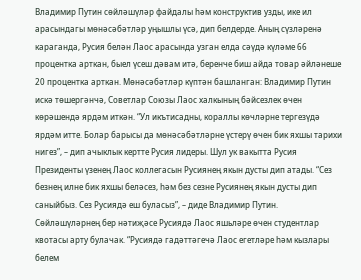Владимир Путин сөйләшүләр файдалы һәм конструктив узды, ике ил арасындагы мөнәсәбәтләр уңышлы үсә, дип белдерде. Аның сүзләренә караганда, Русия белән Лаос арасында узган елда сәүдә күләме 66 процентка арткан, быел үсеш дәвам итә, беренче биш айда товар әйләнеше 20 процентка арткан. Мөнәсәбәтләр күптән башланган: Владимир Путин искә төшергәнчә, Советлар Союзы Лаос халкының бәйсезлек өчен көрәшендә ярдәм иткән. “Ул икътисадны, кораллы көчләрне тергезүдә ярдәм итте. Болар барысы да мөнәсәбәтләрне үстерү өчен бик яхшы тарихи нигез”, – дип ачыклык кертте Русия лидеры. Шул ук вакытта Русия Президенты үзенең Лаос коллегасын Русиянең якын дусты дип атады. “Сез безнең илне бик яхшы беләсез, һәм без сезне Русиянең якын дусты дип саныйбыз. Сез Русиядә еш буласыз”, – диде Владимир Путин.
Сөйләшүләрнең бер нәтиҗәсе Русиядә Лаос яшьләре өчен студентлар квотасы арту булачак. “Русиядә гадәттәгечә Лаос егетләре һәм кызлары белем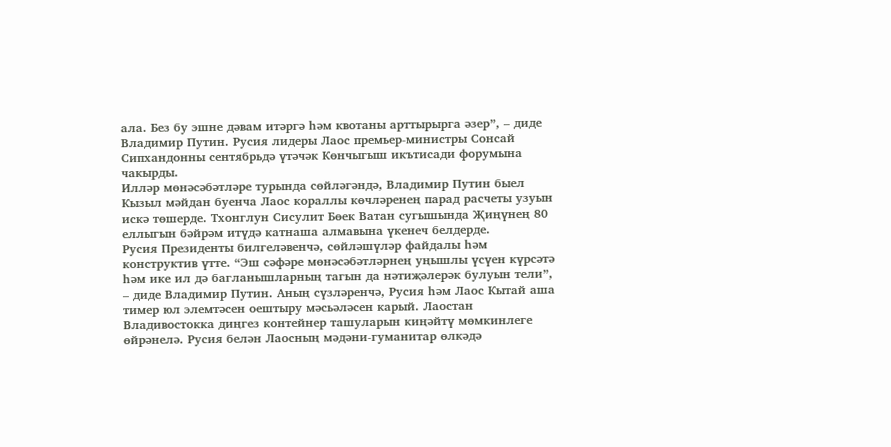ала. Без бу эшне дәвам итәргә һәм квотаны арттырырга әзер”, – диде Владимир Путин. Русия лидеры Лаос премьер-министры Сонсай Сипхандонны сентябрьдә үтәчәк Көнчыгыш икътисади форумына чакырды.
Илләр мөнәсәбәтләре турында сөйләгәндә, Владимир Путин быел Кызыл мәйдан буенча Лаос кораллы көчләренең парад расчеты узуын искә төшерде. Тхонглун Сисулит Бөек Ватан сугышында Җиңүнең 80 еллыгын бәйрәм итүдә катнаша алмавына үкенеч белдерде.
Русия Президенты билгеләвенчә, сөйләшүләр файдалы һәм конструктив үтте. “Эш сәфәре мөнәсәбәтләрнең уңышлы үсүен күрсәтә һәм ике ил дә багланышларның тагын да нәтиҗәлерәк булуын тели”, – диде Владимир Путин. Аның сүзләренчә, Русия һәм Лаос Кытай аша тимер юл элемтәсен оештыру мәсьәләсен карый. Лаостан Владивостокка диңгез контейнер ташуларын киңәйтү мөмкинлеге өйрәнелә. Русия белән Лаосның мәдәни-гуманитар өлкәдә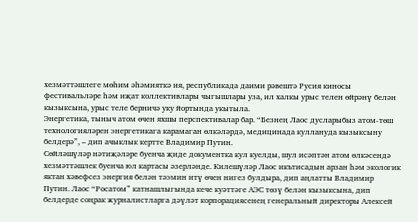хезмәттәшлеге мөһим әһәмияткә ия, республикада даими рәвештә Русия киносы фестивальләре һәм иҗат коллективлары чыгышлары уза, ил халкы урыс телен өйрәнү белән кызыксына, урыс теле берничә уку йортында укытыла.
Энергетика, тыныч атом өчен яхшы перспективалар бар. “Безнең Лаос дусларыбыз атом-төш технологияләрен энергетикага карамаган өлкәләрдә, медицинада куллануда кызыксыну белдерә”, – дип ачыклык кертте Владимир Путин.
Сөйләшүләр нәтиҗәләре буенча җиде документка кул куелды, шул исәптән атом өлкәсендә хезмәттәшлек буенча юл картасы әзерләнде. Килешүләр Лаос икътисадын арзан һәм экологик яктан хәвефсез энергия белән тәэмин итү өчен нигез булдыра, дип аңлатты Владимир Путин. Лаос “Росатом” катнашлыгында кече куәттәге АЭС төзү белән кызыксына, дип белдерде соңрак журналистларга дәүләт корпорациясенең генеральный директоры Алексей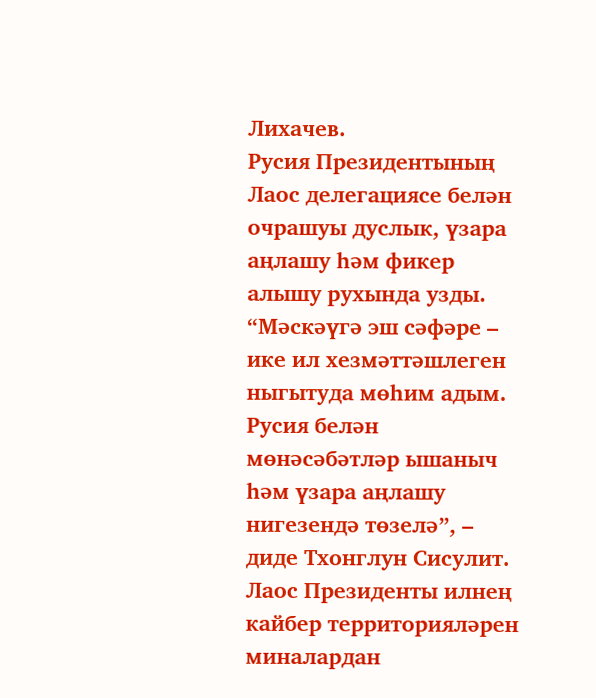Лихачев.
Русия Президентының Лаос делегациясе белән очрашуы дуслык, үзара аңлашу һәм фикер алышу рухында узды.
“Мәскәүгә эш сәфәре – ике ил хезмәттәшлеген ныгытуда мөһим адым. Русия белән мөнәсәбәтләр ышаныч һәм үзара аңлашу нигезендә төзелә”, – диде Тхонглун Сисулит.
Лаос Президенты илнең кайбер территорияләрен миналардан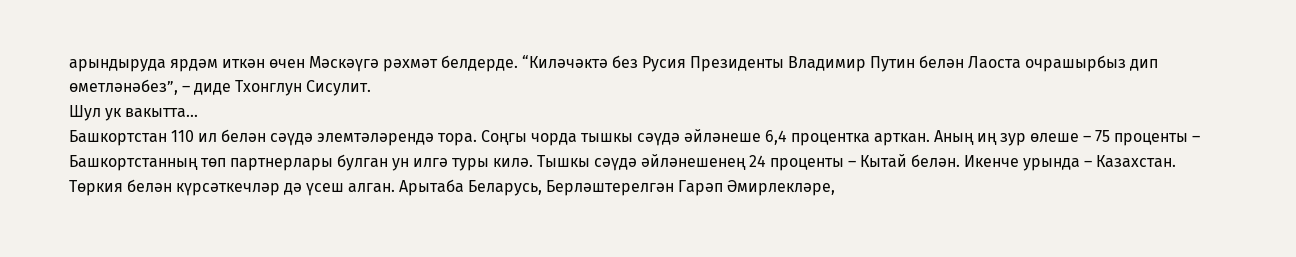арындыруда ярдәм иткән өчен Мәскәүгә рәхмәт белдерде. “Киләчәктә без Русия Президенты Владимир Путин белән Лаоста очрашырбыз дип өметләнәбез”, – диде Тхонглун Сисулит.
Шул ук вакытта...
Башкортстан 110 ил белән сәүдә элемтәләрендә тора. Соңгы чорда тышкы сәүдә әйләнеше 6,4 процентка арткан. Аның иң зур өлеше – 75 проценты – Башкортстанның төп партнерлары булган ун илгә туры килә. Тышкы сәүдә әйләнешенең 24 проценты – Кытай белән. Икенче урында – Казахстан. Төркия белән күрсәткечләр дә үсеш алган. Арытаба Беларусь, Берләштерелгән Гарәп Әмирлекләре,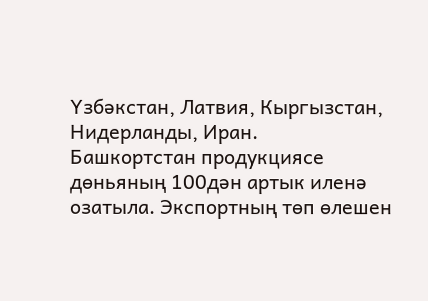Үзбәкстан, Латвия, Кыргызстан, Нидерланды, Иран.
Башкортстан продукциясе дөньяның 100дән артык иленә озатыла. Экспортның төп өлешен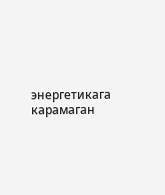энергетикага карамаган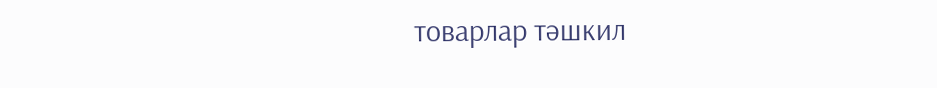товарлар тәшкил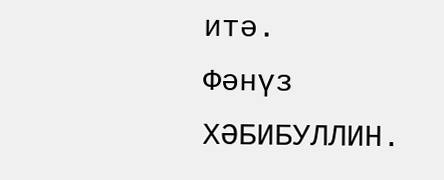итә.
Фәнүз ХӘБИБУЛЛИН.